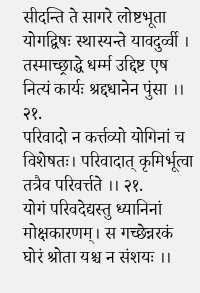सीदन्ति ते सागरे लोष्टभूता योगद्विषः स्थास्यन्ते यावदुर्व्वी । तस्माच्छ्राद्धे धर्म्म उद्दिष्ट एष नित्यं कार्यः श्रद्दधानेन पुंसा ।। २१.
परिवादो न कर्त्तव्यो योगिनां च विशेषतः। परिवादात् कृमिर्भूत्वा तत्रैव परिवर्त्तते ।। २१.
योगं परिवदेद्यस्तु ध्यानिनां मोक्षकारणम्। स गच्छेन्नरकं घोरं श्रोता यश्च न संशयः ।।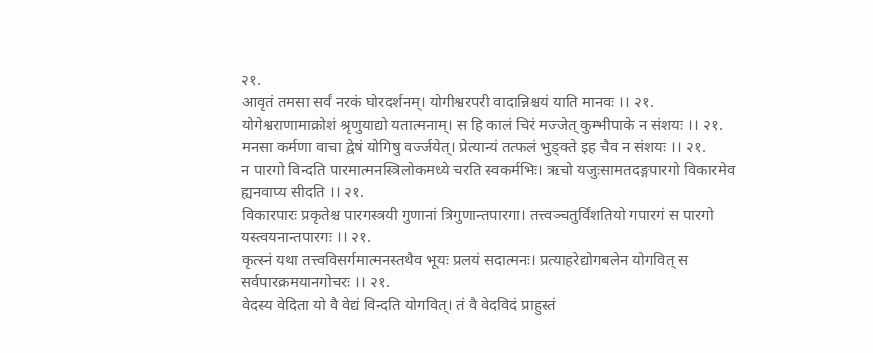२१.
आवृतं तमसा सर्वं नरकं घोरदर्शनम्। योगीश्वरपरी वादान्निश्चयं याति मानवः ।। २१.
योगेश्वराणामाक्रोशं श्रृणुयाद्यो यतात्मनाम्। स हि कालं चिरं मज्जेत् कुम्भीपाके न संशयः ।। २१.
मनसा कर्मणा वाचा द्वेषं योगिषु वर्ज्जयेत्। प्रेत्यान्यं तत्फलं भुङ्क्ते इह चैव न संशयः ।। २१.
न पारगो विन्दति पारमात्मनस्त्रिलोकमध्ये चरति स्वकर्मभिः। ऋचो यजुःसामतदङ्गपारगो विकारमेव ह्यनवाप्य सीदति ।। २१.
विकारपारः प्रकृतेश्च पारगस्त्रयी गुणानां त्रिगुणान्तपारगा। तत्त्वञ्चतुर्विंशतियो गपारगं स पारगो यस्त्वयनान्तपारगः ।। २१.
कृत्स्नं यथा तत्त्वविसर्गमात्मनस्तथैव भूयः प्रलयं सदात्मनः। प्रत्याहरेद्योगबलेन योगवित् स सर्वपारक्रमयानगोचरः ।। २१.
वेदस्य वेदिता यो वै वेद्यं विन्दति योगवित्। तं वै वेदविदं प्राहुस्तं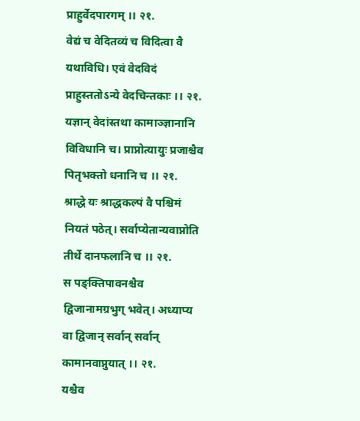प्राहुर्वेदपारगम् ।। २१.
वेद्यं च वेदितव्यं च विदित्वा वै यथाविधि। एवं वेदविदं प्राहुस्ततोऽन्ये वेदचिन्तकाः ।। २१.
यज्ञान् वेदांस्तथा कामाञ्ज्ञानानि विविधानि च। प्राप्नोत्यायुः प्रजाश्चैव पितृभक्तो धनानि च ।। २१.
श्राद्धे यः श्राद्धकल्पं वै पश्चिमं नियतं पठेत्। सर्वाप्येतान्यवाप्नोति तीर्थे दानफलानि च ।। २१.
स पङ्क्तिपावनश्चैव द्विजानामग्रभुग् भवेत्। अध्याप्य वा द्विजान् सर्वान् सर्वान् कामानवाप्नुयात् ।। २१.
यश्चैव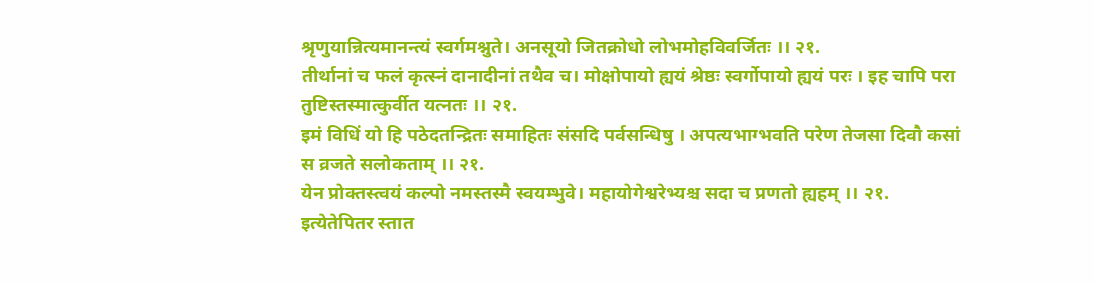श्रृणुयान्नित्यमानन्त्यं स्वर्गमश्नुते। अनसूयो जितक्रोधो लोभमोहविवर्जितः ।। २१.
तीर्थानां च फलं कृत्स्नं दानादीनां तथैव च। मोक्षोपायो ह्ययं श्रेष्ठः स्वर्गोपायो ह्ययं परः । इह चापि परा तुष्टिस्तस्मात्कुर्वीत यत्नतः ।। २१.
इमं विधिं यो हि पठेदतन्द्रितः समाहितः संसदि पर्वसन्धिषु । अपत्यभाग्भवति परेण तेजसा दिवौ कसां स व्रजते सलोकताम् ।। २१.
येन प्रोक्तस्त्वयं कल्पो नमस्तस्मै स्वयम्भुवे। महायोगेश्वरेभ्यश्च सदा च प्रणतो ह्यहम् ।। २१.
इत्येतेपितर स्तात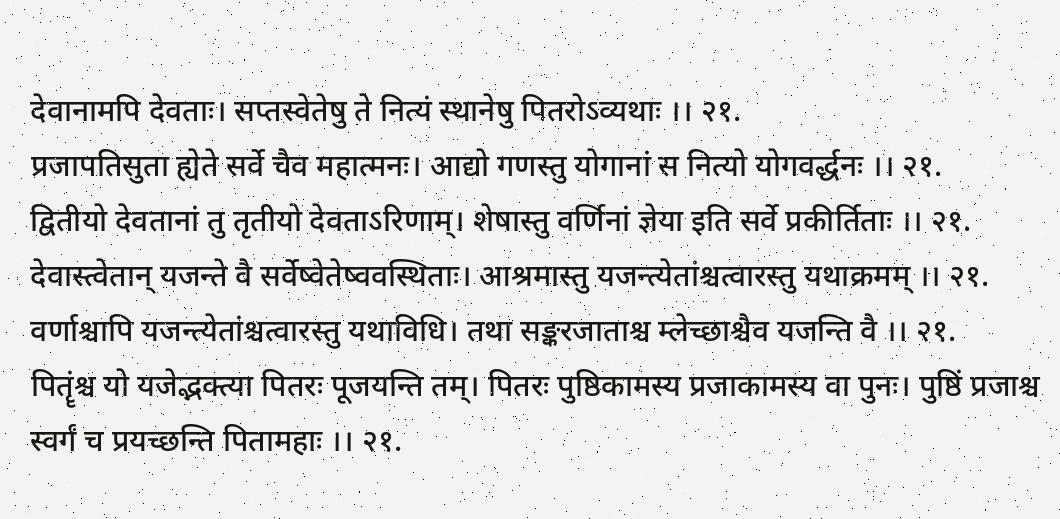देवानामपि देवताः। सप्तस्वेतेषु ते नित्यं स्थानेषु पितरोऽव्यथाः ।। २१.
प्रजापतिसुता ह्येते सर्वे चैव महात्मनः। आद्यो गणस्तु योगानां स नित्यो योगवर्द्धनः ।। २१.
द्वितीयो देवतानां तु तृतीयो देवताऽरिणाम्। शेषास्तु वर्णिनां ज्ञेया इति सर्वे प्रकीर्तिताः ।। २१.
देवास्त्वेतान् यजन्ते वै सर्वेष्वेतेष्ववस्थिताः। आश्रमास्तु यजन्त्येतांश्चत्वारस्तु यथाक्रमम् ।। २१.
वर्णाश्चापि यजन्त्येतांश्चत्वारस्तु यथाविधि। तथा सङ्करजाताश्च म्लेच्छाश्चैव यजन्ति वै ।। २१.
पितॄंश्च यो यजेद्भक्त्या पितरः पूजयन्ति तम्। पितरः पुष्ठिकामस्य प्रजाकामस्य वा पुनः। पुष्ठिं प्रजाश्च स्वर्गं च प्रयच्छन्ति पितामहाः ।। २१.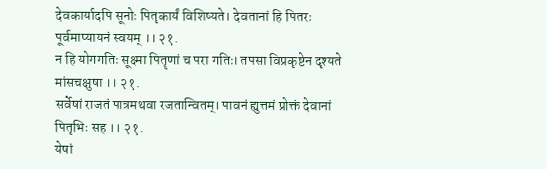देवकार्यादपि सूनोः पितृकार्यं विशिष्यते। देवतानां हि पितरः पूर्वमाप्यायनं स्वयम् ।। २१.
न हि योगगतिः सूक्ष्मा पितॄणां च परा गतिः। तपसा विप्रकृष्टेन दृश्यते मांसचक्षुषा ।। २१.
सर्वेषां राजतं पात्रमथवा रजतान्वितम्। पावनं ह्युत्तमं प्रोक्तं देवानां पितृभिः सह ।। २१.
येषां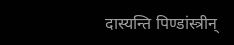दास्यन्ति पिण्डांस्त्रीन्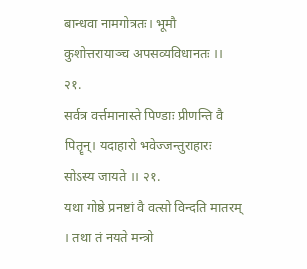बान्धवा नामगोत्रतः। भूमौ कुशोत्तरायाञ्च अपसव्यविधानतः ।। २१.
सर्वत्र वर्त्तमानास्ते पिण्डाः प्रीणन्ति वै पितॄन्। यदाहारो भवेज्जन्तुराहारः सोऽस्य जायते ।। २१.
यथा गोष्ठे प्रनष्टां वै वत्सो विन्दति मातरम् । तथा तं नयते मन्त्रो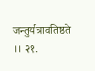जन्तुर्यत्रावतिष्ठते ।। २१.